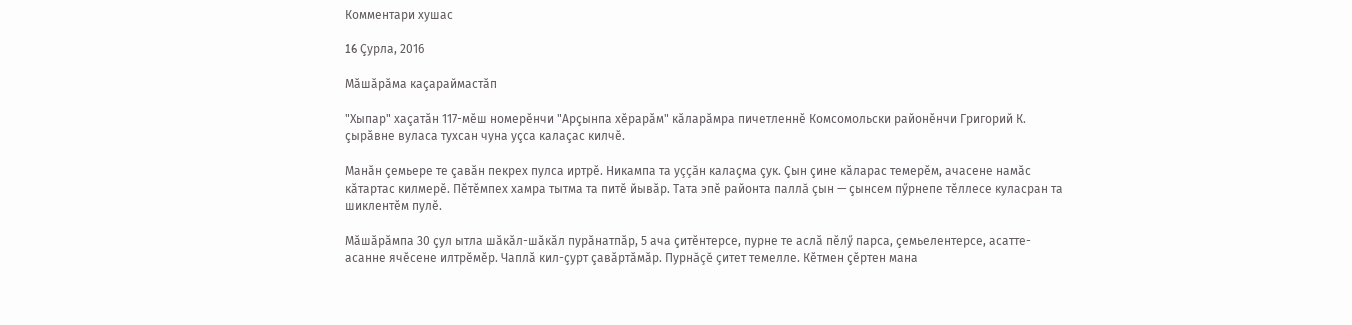Комментари хушас

16 Çурла, 2016

Мăшăрăма каçараймастăп

"Хыпар" хаçатăн 117-мĕш номерĕнчи "Арçынпа хĕрарăм" кăларăмра пичетленнĕ Комсомольски районĕнчи Григорий К. çырăвне вуласа тухсан чуна уçса калаçас килчĕ.

Манăн çемьере те çавăн пекрех пулса иртрĕ. Никампа та уççăн калаçма çук. Çын çине кăларас темерĕм, ачасене намăс кăтартас килмерĕ. Пĕтĕмпех хамра тытма та питĕ йывăр. Тата эпĕ районта паллă çын — çынсем пӳрнепе тĕллесе куласран та шиклентĕм пулĕ.

Мăшăрăмпа 30 çул ытла шăкăл-шăкăл пурăнатпăр, 5 ача çитĕнтерсе, пурне те аслă пĕлӳ парса, çемьелентерсе, асатте-асанне ячĕсене илтрĕмĕр. Чаплă кил-çурт çавăртăмăр. Пурнăçĕ çитет темелле. Кĕтмен çĕртен мана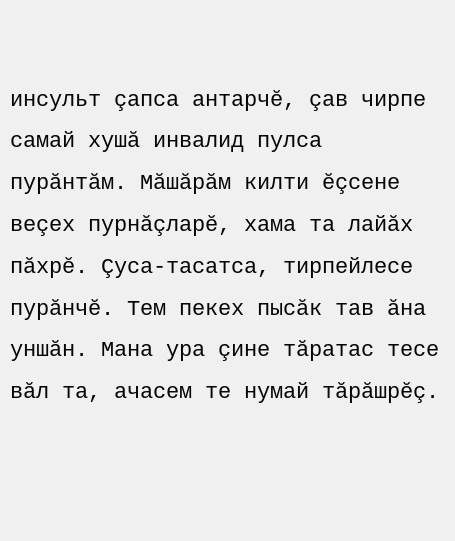инсульт çапса антарчĕ, çав чирпе самай хушă инвалид пулса пурăнтăм. Мăшăрăм килти ĕçсене веçех пурнăçларĕ, хама та лайăх пăхрĕ. Çуса-тасатса, тирпейлесе пурăнчĕ. Тем пекех пысăк тав ăна уншăн. Мана ура çине тăратас тесе вăл та, ачасем те нумай тăрăшрĕç.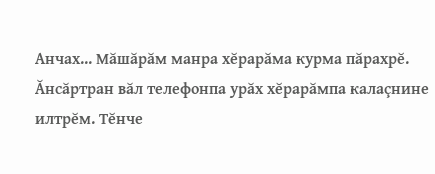Анчах... Мăшăрăм манра хĕрарăма курма пăрахрĕ. Ăнсăртран вăл телефонпа урăх хĕрарăмпа калаçнине илтрĕм. Тĕнче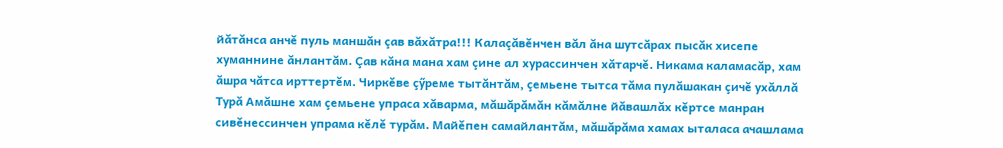йăтăнса анчĕ пуль маншăн çав вăхăтра!!! Калаçăвĕнчен вăл ăна шутсăрах пысăк хисепе хуманнине ăнлантăм. Çав кăна мана хам çине ал хурассинчен хăтарчĕ. Никама каламасăр, хам ăшра чăтса ирттертĕм. Чиркĕве çӳреме тытăнтăм, çемьене тытса тăма пулăшакан çичĕ ухăллă Турă Амăшне хам çемьене упраса хăварма, мăшăрăмăн кăмăлне йăвашлăх кĕртсе манран сивĕнессинчен упрама кĕлĕ турăм. Майĕпен самайлантăм, мăшăрăма хамах ыталаса ачашлама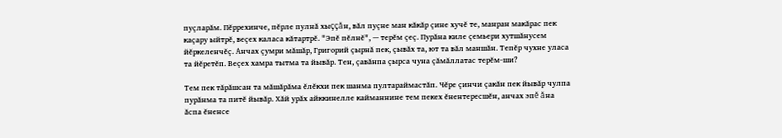пуçларăм. Пĕррехинче, пĕрле пулнă хыççăн, вăл пуçне ман кăкăр çине хучĕ те, манран макăрас пек каçару ыйтрĕ, веçех каласа кăтартрĕ. "Эпĕ пĕлнĕ", — терĕм çеç. Пурăна киле çемьери хутшăнусем йĕркеленчĕç. Анчах çумри мăшăр, Григорий çырнă пек, çывăх та, ют та вăл маншăн. Тепĕр чухне уласа та йĕретĕп. Веçех хамра тытма та йывăр. Тен, çавăнпа çырса чуна çăмăллатас терĕм-ши?

Тем пек тăрăшсан та мăшăрăма ĕлĕкхи пек шанма пултараймастăп. Чĕре çинчи çакăн пек йывăр чулпа пурăнма та питĕ йывăр. Хăй урăх айккинелле кайманнине тем пекех ĕнентересшĕн, анчах эпĕ ăна ăспа ĕненсе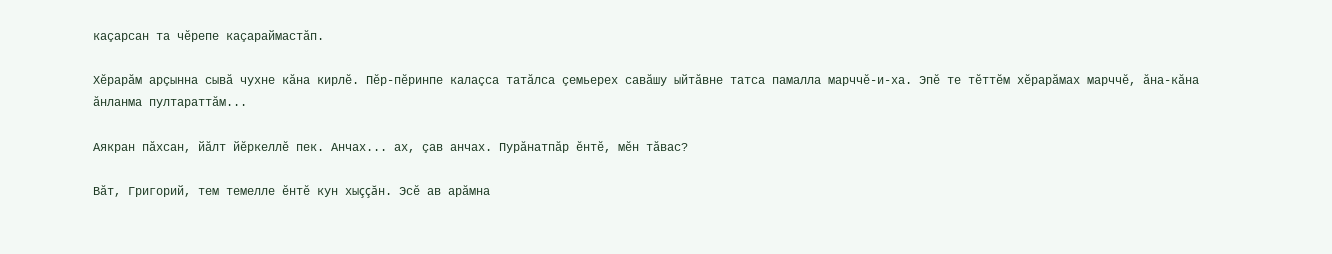каçарсан та чĕрепе каçараймастăп.

Хĕрарăм арçынна сывă чухне кăна кирлĕ. Пĕр-пĕринпе калаçса татăлса çемьерех савăшу ыйтăвне татса памалла марччĕ-и-ха. Эпĕ те тĕттĕм хĕрарăмах марччĕ, ăна-кăна ăнланма пултараттăм...

Аякран пăхсан, йăлт йĕркеллĕ пек. Анчах... ах, çав анчах. Пурăнатпăр ĕнтĕ, мĕн тăвас?

Вăт, Григорий, тем темелле ĕнтĕ кун хыççăн. Эсĕ ав арăмна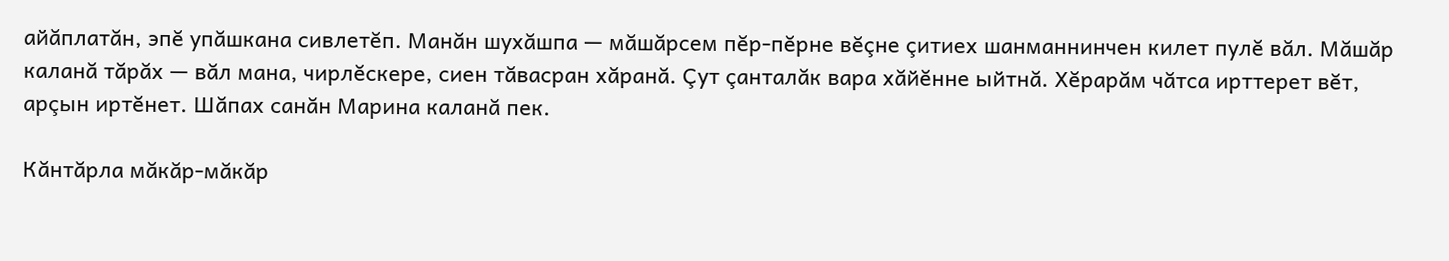айăплатăн, эпĕ упăшкана сивлетĕп. Манăн шухăшпа — мăшăрсем пĕр-пĕрне вĕçне çитиех шанманнинчен килет пулĕ вăл. Мăшăр каланă тăрăх — вăл мана, чирлĕскере, сиен тăвасран хăранă. Çут çанталăк вара хăйĕнне ыйтнă. Хĕрарăм чăтса ирттерет вĕт, арçын иртĕнет. Шăпах санăн Марина каланă пек.

Кăнтăрла мăкăр-мăкăр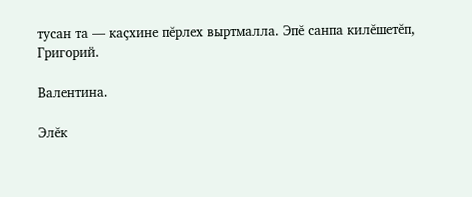тусан та — каçхине пĕрлех выртмалла. Эпĕ санпа килĕшетĕп, Григорий.

Валентина.

Элĕк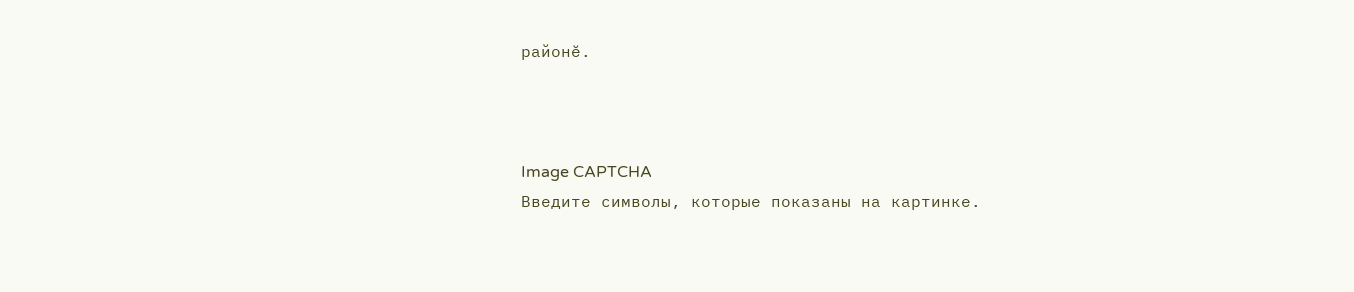районĕ.



Image CAPTCHA
Введите символы, которые показаны на картинке.